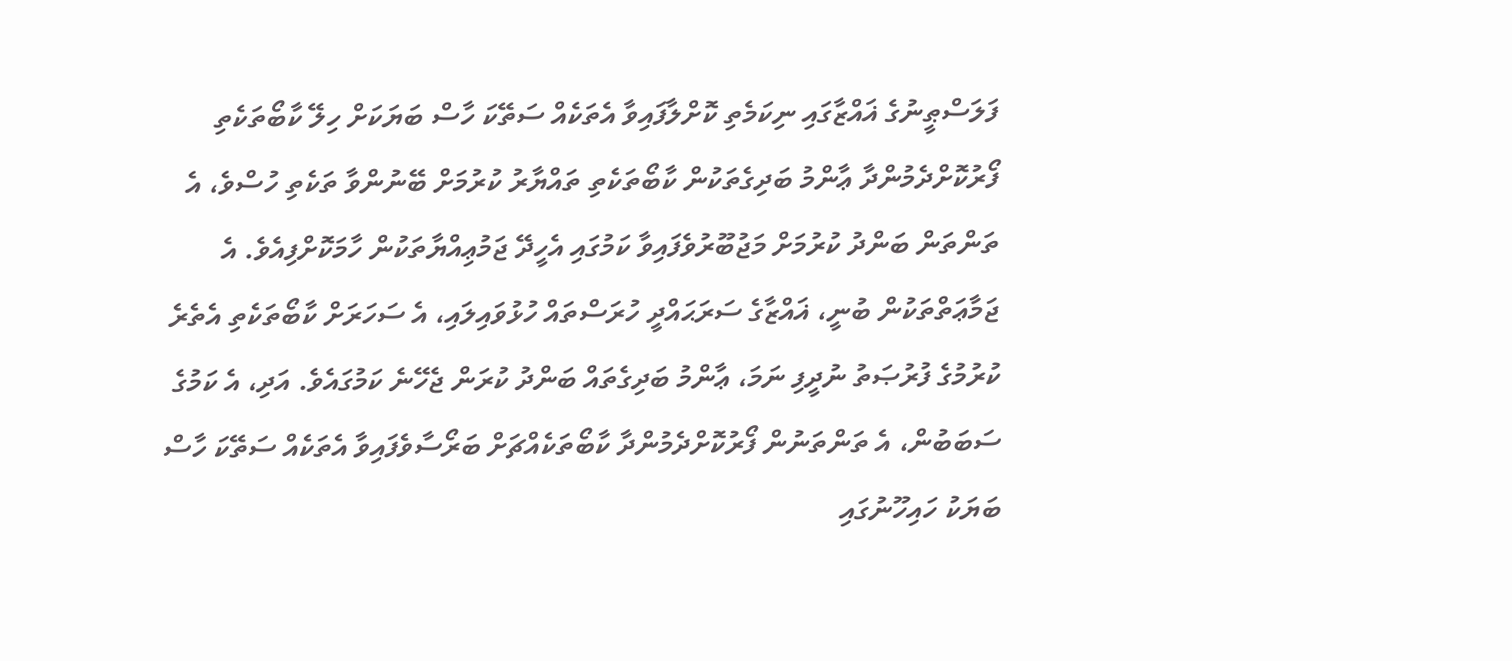ފަލަސްޠީނުގެ ޣައްޒާގައި ނިކަމެތި ކޮށްލާފައިވާ އެތަކެއް ސަތޭކަ ހާސް ބަޔަކަށް ހިލޭ ކާބޯތަކެތި ފޯރުކޮށްދެމުންދާ ޢާންމު ބަދިގެތަކުން ކާބޯތަކެތި ތައްޔާރު ކުރުމަށް ބޭނުންވާ ތަކެތި ހުސްވެ، އެ ތަންތަން ބަންދު ކުރުމަށް މަޖުބޫރުވެފައިވާ ކަމުގައި އެހީދޭ ޖަމުޢިއްޔާތަކުން ހާމަކޮށްފިއެވެ. އެ ޖަމާޢަތްތަކުން ބުނީ، ޣައްޒާގެ ސަރަޙައްދީ ހުރަސްތައް ހުޅުވައިލައި، އެ ސަހަރަށް ކާބޯތަކެތި އެތެރެ ކުރުމުގެ ފުރުޞަތު ނުދީފި ނަމަ، ޢާންމު ބަދިގެތައް ބަންދު ކުރަން ޖެހޭނެ ކަމުގައެވެ. އަދި، އެ ކަމުގެ ސަބަބުން، އެ ތަންތަނުން ފޯރުކޮށްދެމުންދާ ކާބޯތަކެއްޗަށް ބަރޯސާވެފައިވާ އެތަކެއް ސަތޭކަ ހާސް ބަޔަކު ހައިހޫނުގައި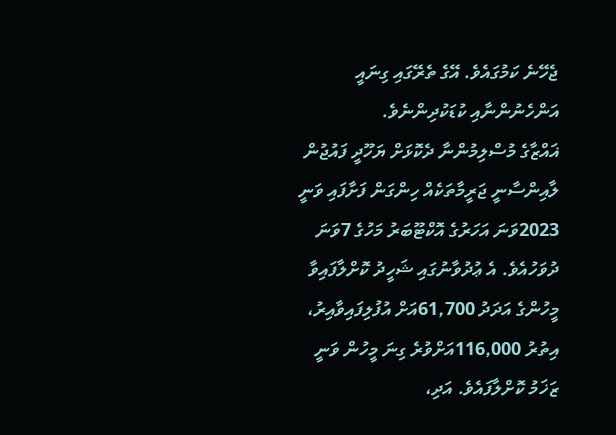ޖެހޭނެ ކަމުގައެވެ. އޭގެ ތެރޭގައި ގިނައީ އަންހެނުންނާއި ކުޑަކުދިންނެވެ.
ޣައްޒާގެ މުސްލިމުންނާ ދެކޮޅަށް ޔަހޫދީ ފައުޖުން ލާއިންސާނީ ޖަރީމާތަކެއް ހިންގަން ފަށާފައި ވަނީ 2023ވަނަ އަހަރުގެ އޮކްޓޫބަރު މަހުގެ 7ވަނަ ދުވަހުއެވެ. އެ ޢުދުވާނުގައި ޝަހީދު ކޮށްލާފައިވާ މީހުންގެ އަދަދު 61,700އަށް އުފުލިފައިވާއިރު، އިތުރު 116,000އަށްވުރެ ގިނަ މީހުން ވަނީ ޒަޚަމު ކޮށްލާފައެވެ. އަދި،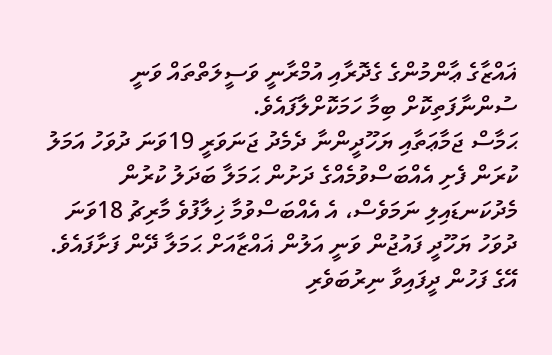ޣައްޒާގެ ޢާންމުންގެ ގެދޮރާއި އުމްރާނީ ވަސީލަތްތައް ވަނީ ސުންނާފަތިކޮށް ބިމާ ހަމަކޮށްލާފައެވެ.
ޙަމާސް ޖަމާޢަތާއި ޔަހޫދީންނާ ދެމެދު ޖަނަވަރީ 19ވަނަ ދުވަހު އަމަލު ކުރަން ފެށި އެއްބަސްވުމެއްގެ ދަށުން ޙަމަލާ ބަދަލު ކުރުން މެދުކަނޑައިލި ނަމަވެސް، އެ އެއްބަސްވުމާ ޚިލާފުވެ މާރިޗު 18ވަނަ ދުވަހު ޔަހޫދީ ފައުޖުން ވަނީ އަލުން ޣައްޒާއަށް ޙަމަލާ ދޭން ފަށާފައެވެ. އޭގެ ފަހުން ދީފައިވާ ނިރުބަވެރި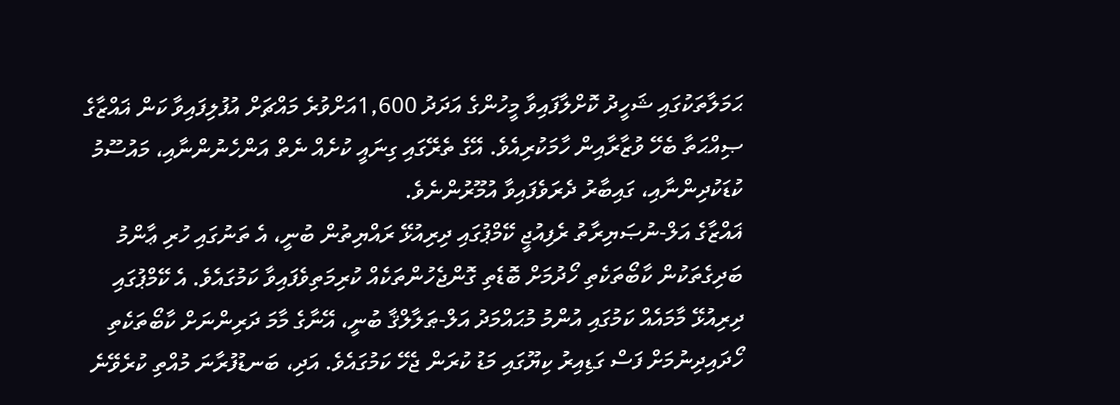ޙަމަލާތަކުގައި ޝަހީދު ކޮށްލާފައިވާ މީހުންގެ އަދަދު 1,600އަށްވުރެ މައްޗަށް އުފުލިފައިވާ ކަން ޣައްޒާގެ ޞިއްޙަތާ ބެހޭ ވުޒާރާއިން ހާމަކުރިއެވެ. އޭގެ ތެރޭގައި ގިނައީ ކުށެއް ނެތް އަންހެނުންނާއި، މައުސޫމު ކުޑަކުދިންނާއި، ގައިބާރު ދެރަވެފައިވާ އުމޫރުންނެވެ.
ޣައްޒާގެ އަލް-ނުޞަޔިރާތު ރެފިއުޖީ ކޭމްޕުގައި ދިރިއުޅޭ ރައްޔިތުން ބުނީ، އެ ތަނުގައި ހުރި ޢާންމު ބަދިގެތަކުން ކާބޯތަކެތި ހޯދުމަށް ބޮޑެތި ގޮންޖެހުންތަކެއް ކުރިމަތިވެފައިވާ ކަމުގައެވެ. އެ ކޭމްޕުގައި ދިރިއުޅޭ މާމައެއް ކަމުގައި އުންމު މުޙައްމަދު އަލް-ޠަލާލްޤާ ބުނީ، އޭނާގެ މާމަ ދަރިންނަށް ކާބޯތަކެތި ހޯދައިދިނުމަށް ފަސް ގަޑިއިރު ކިޔޫގައި މަޑު ކުރަން ޖެހޭ ކަމުގައެވެ. އަދި، ބަނޑުފުރާނަ މުއްތި ކުރެވޭނެ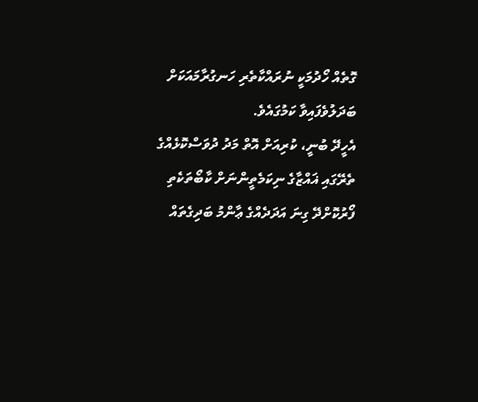ގޮތެއް ހޯދުމަކީ ނުރައްކާތެރި ހަނގުރާމައަކަށް ބަދަލުވެފައިވާ ކަމުގައެވެ.
އެހީދޭ ބުނީ، ކުރިއަށް އޮތް މަދު ދުވަސްކޮޅެއްގެ ތެރޭގައި ޣައްޒާގެ ނިކަމެތީންނަށް ކާބޯތަކެތި ފޯރުކޮށްދޭ ގިނަ އަދަދެއްގެ ޢާންމު ބަދިގެތައް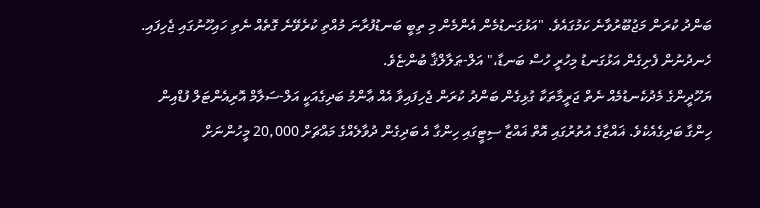ބަންދު ކުރަން މަޖުބޫރުވާނެ ކަމުގައެވެ. "އަޅުގަނޑުމެން އެންމެން މި ތިބީ ބަނޑުފުރާނަ މުއްތި ކުރެވޭނެ ގޮތެއް ނެތި ހައިހޫނުގައި ޖެހިފައި. ހެނދުނުން ފެށިގެން އަޅުގަނޑު މިހުރީ ހުސް ބަނޑާ،" އަލް-ޠަލާލްޤާ ބުންޏެވެ.
ޔަހޫދީންގެ މެދުކެނޑުމެއް ނެތް ޖަރީމާތަކާ ގުޅިގެން ބަންދު ކުރަން ޖެހިފައިވާ އެއް ޢާންމު ބަދިގެއަކީ އަލް-ސަލާމް އޮރިއެންޓަލް ފުޑްއިން ހިންގާ ބަދިގެއެކެވެ. ޣައްޒާގެ އުތުރުގައި އޮތް ޣައްޒާ ސިޓީގައި ހިންގާ އެ ބަދިގެން ދުވާލެއްގެ މައްޗަށް 20,000 މީހުންނަށް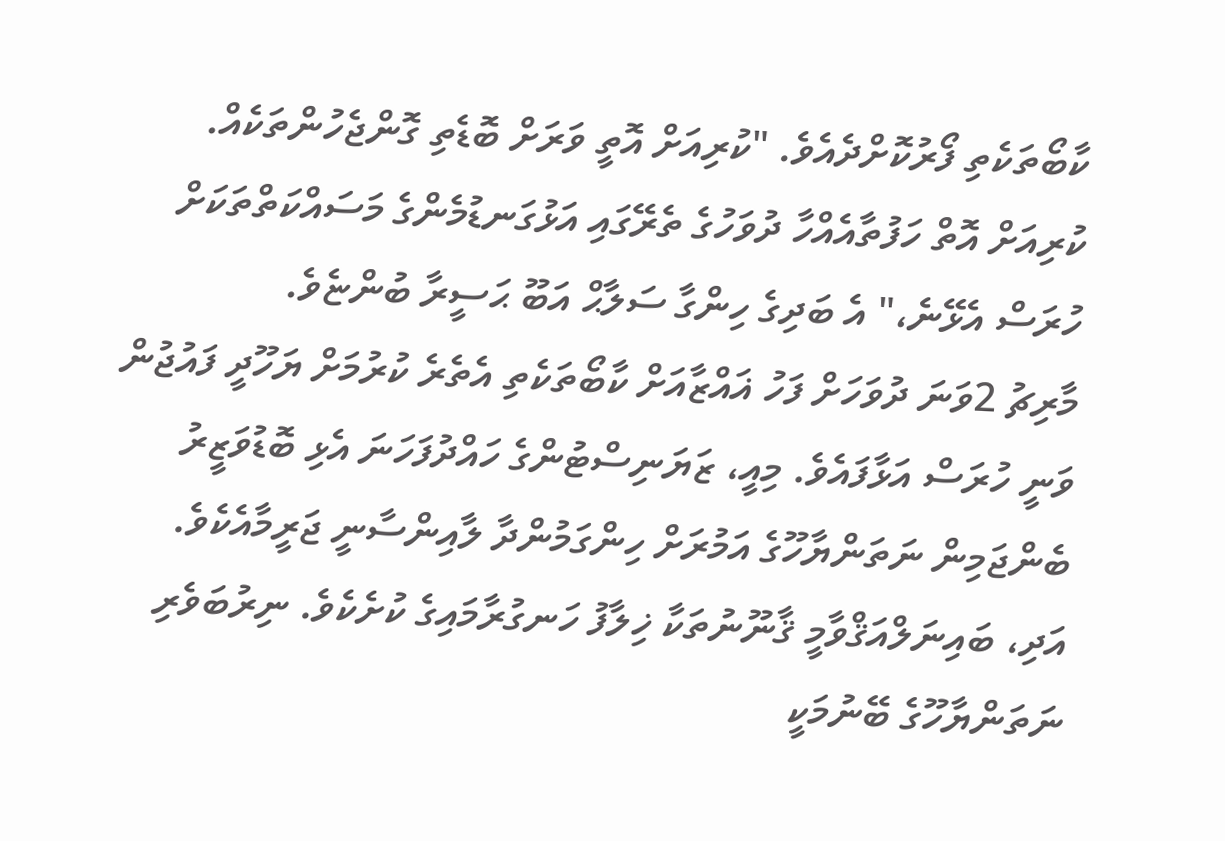ކާބޯތަކެތި ފޯރުކޮށްދެއެވެ. "ކުރިއަށް އޮތީ ވަރަށް ބޮޑެތި ގޮންޖެހުންތަކެއް. ކުރިއަށް އޮތް ހަފުތާއެއްހާ ދުވަހުގެ ތެރޭގައި އަޅުގަނޑުމެންގެ މަސައްކަތްތަކަށް ހުރަސް އެޅޭނެ،" އެ ބަދިގެ ހިންގާ ސަލާޙް އަބޫ ޙަސީރާ ބުންޏެވެ.
މާރިޗު 2ވަނަ ދުވަހަށް ފަހު ޣައްޒާއަށް ކާބޯތަކެތި އެތެރެ ކުރުމަށް ޔަހޫދީ ފައުޖުން ވަނީ ހުރަސް އަޅާފައެވެ. މިއީ، ޒަޔަނިސްޓުންގެ ހައްދުފަހަނަ އެޅި ބޮޑުވަޒީރު ބެންޖަމިން ނަތަންޔާހޫގެ އަމުރަށް ހިންގަމުންދާ ލާއިންސާނީ ޖަރީމާއެކެވެ. އަދި، ބައިނަލްއަޤްވާމީ ޤާނޫނުތަކާ ޚިލާފު ހަނގުރާމައިގެ ކުށެކެވެ. ނިރުބަވެރި ނަތަންޔާހޫގެ ބޭނުމަކީ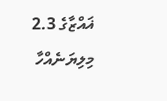ޣައްޒާގެ 2.3 މިލިޔަނެއްހާ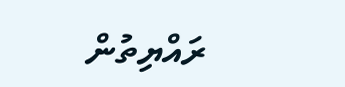ރައްޔިތުން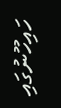ހައިހޫނުގައި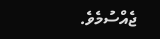ޖެއްސުމެވެ.